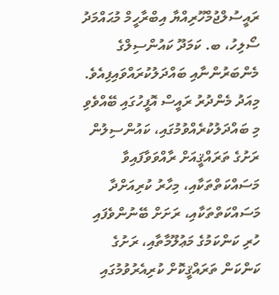ރައީސުލްޖުމްހޫރިއްޔާ އިބްރާހީމް މުޙައްމަދު ސޯލިހު، ބ. ކަމަދޫ ކައުންސިލްގެ މެންބަރުންނާއި ބައްދަލުކުރައްވައިފިއެވެ.
މިއަދު މެންދުރު ރައީސް އޮފީހުގައި ބޭއްވެވި މި ބައްދަލުކުރެއްވުމުގައި، ކައުންސިލުން ރަށުގެ ތަރައްޤީއަށް ރާއްވަވާފައިވާ މަސައްކަތްތަކާއި، މިހާރު ކުރިއަށްދާ މަސައްކަތްތަކާއި، ރަށަށް ބޭނުންވެފައި ހުރި ކަންކަމުގެ މަޢުލޫމާތާއި، ރަށުގެ ކަންކަން ތަރައްޤީކޮށް ކުރިއެރުވުމުގައި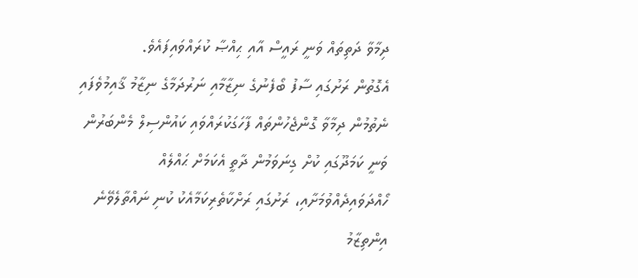ދިމާވާ ދަތިތައް ވަނީ ރައީސް އާއި ޙިއްޞާ ކުރައްވައިފައެވެ.
އެގޮތުން ރަށުގައި ސާފު ބޯފެނުގެ ނިޒާމާއި ނަރުދަމާގެ ނިޒާމު ޤާއިމުވެފައި ނެތުމުން ދިމާވާ ގޮންޖެހުންތައް ފާހަގަކުރައްވައި ކައުންސިލް މެންބަރުން ވަނީ ކަމަދޫގައި ކުށް ގިނަވަމުން ދާތީ އެކަމަށް ޙައްލެއް ހޯއްދަވައިދެއްވުމަށާއި، ރަށުގައި ރަށްކާތެރިކަމާއެކު ކުނި ނައްތާލެވޭނެ އިންތިޒާމު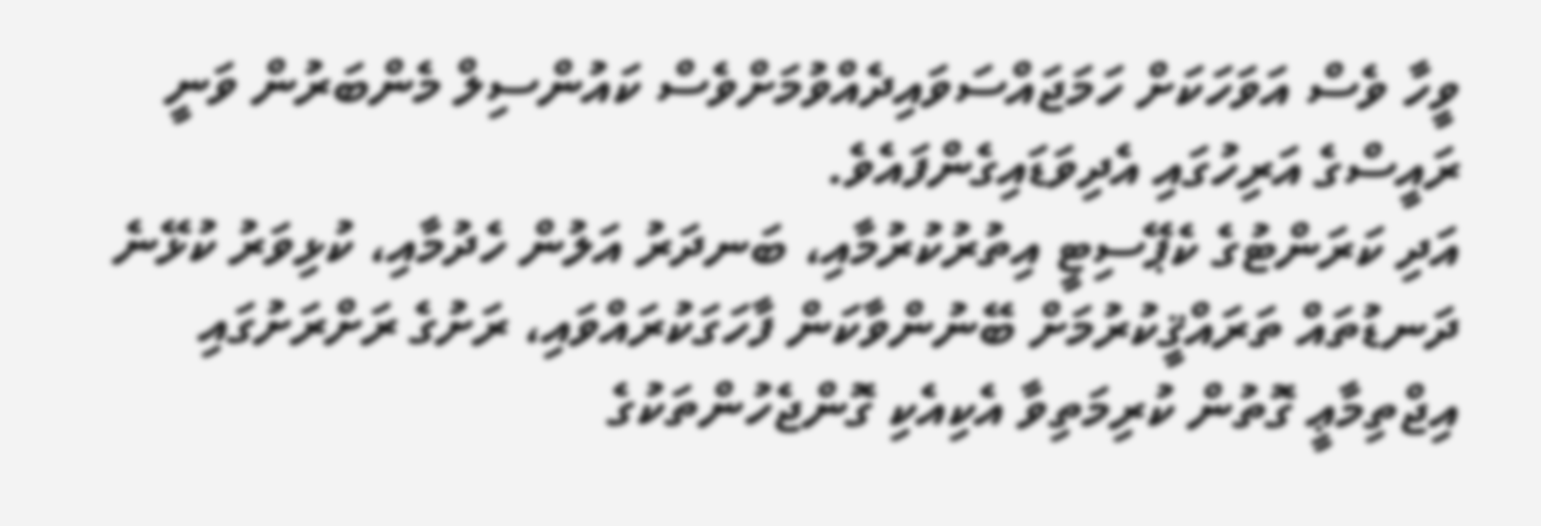ވީހާ ވެސް އަވަހަކަށް ހަމަޖައްސަވައިދެއްވުމަށްވެސް ކައުންސިލް މެންބަރުން ވަނީ ރައީސްގެ އަރިހުގައި އެދިވަޑައިގެންފައެވެ.
އަދި ކަރަންޓުގެ ކެޕޭސިޓީ އިތުރުކުރުމާއި، ބަނދަރު އަލުން ހެދުމާއި، ކުޅިވަރު ކުޅޭނެ ދަނޑުތައް ތަރައްޤީކުރުމަށް ބޭނުންވާކަން ފާހަގަކުރައްވައި، ރަށުގެ ރަށްރަށުގައި އިޖްތިމާޢީ ގޮތުން ކުރިމަތިވާ އެކިއެކި ގޮންޖެހުންތަކުގެ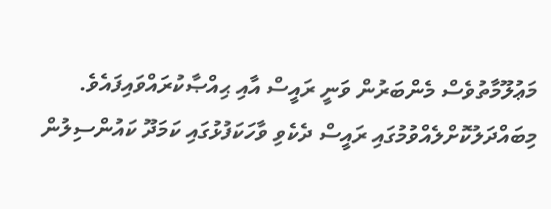މަޢުލޫމާތުވެސް މެންބަރުން ވަނީ ރައީސް އާއި ޙިއްޞާކުރައްވައިފައެވެ.
މިބައްދަލުކޮށްލެއްވުމުގައި ރައީސް ދެކެވި ވާހަކަފުޅުގައި ކަމަދޫ ކައުންސިލުން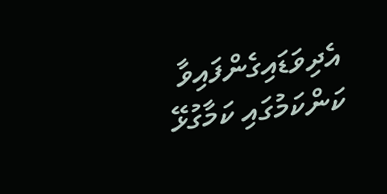އެދިވަޑައިގެންފައިވާ ކަންކަމުގައި ކަމާގުޅޭ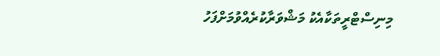މިނިސްޓްރީތަކާއެކު މަޝްވަރާކުރެއްވުމަށްފަހު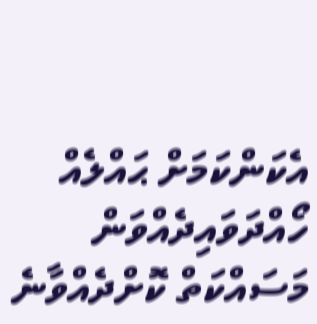އެކަންކަމަށް ޙައްލެއް ހޯއްދަވައިދެއްވަން މަސައްކަތް ކޮށްދެއްވާނެ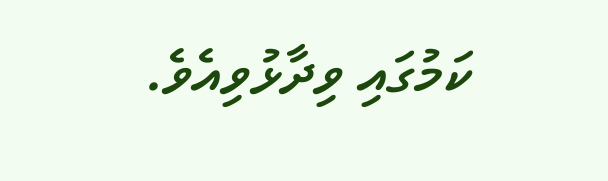ކަމުގައި ވިދާޅުވިއެވެ.